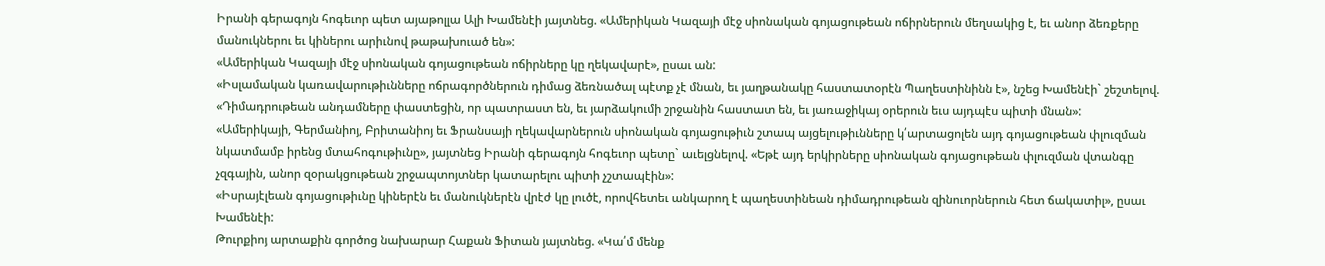Իրանի գերագոյն հոգեւոր պետ այաթոլլա Ալի Խամենէի յայտնեց. «Ամերիկան Կազայի մէջ սիոնական գոյացութեան ոճիրներուն մեղսակից է, եւ անոր ձեռքերը մանուկներու եւ կիներու արիւնով թաթախուած են»:
«Ամերիկան Կազայի մէջ սիոնական գոյացութեան ոճիրները կը ղեկավարէ», ըսաւ ան:
«Իսլամական կառավարութիւնները ոճրագործներուն դիմաց ձեռնածալ պէտք չէ մնան, եւ յաղթանակը հաստատօրէն Պաղեստինինն է», նշեց Խամենէի` շեշտելով. «Դիմադրութեան անդամները փաստեցին, որ պատրաստ են, եւ յարձակումի շրջանին հաստատ են, եւ յառաջիկայ օրերուն եւս այդպէս պիտի մնան»:
«Ամերիկայի, Գերմանիոյ, Բրիտանիոյ եւ Ֆրանսայի ղեկավարներուն սիոնական գոյացութիւն շտապ այցելութիւնները կ՛արտացոլեն այդ գոյացութեան փլուզման նկատմամբ իրենց մտահոգութիւնը», յայտնեց Իրանի գերագոյն հոգեւոր պետը` աւելցնելով. «Եթէ այդ երկիրները սիոնական գոյացութեան փլուզման վտանգը չզգային, անոր զօրակցութեան շրջապտոյտներ կատարելու պիտի չշտապէին»:
«Իսրայէլեան գոյացութիւնը կիներէն եւ մանուկներէն վրէժ կը լուծէ, որովհետեւ անկարող է պաղեստինեան դիմադրութեան զինուորներուն հետ ճակատիլ», ըսաւ Խամենէի:
Թուրքիոյ արտաքին գործոց նախարար Հաքան Ֆիտան յայտնեց. «Կա՛մ մենք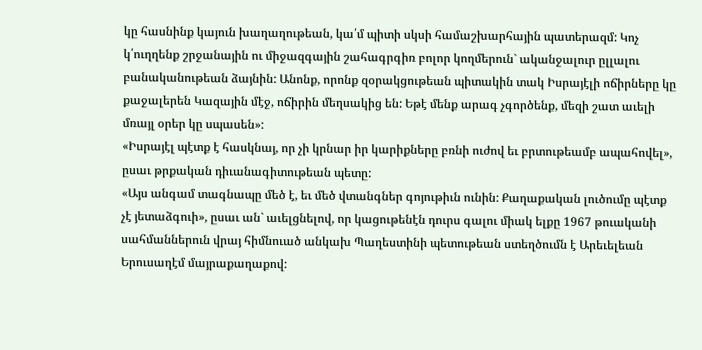կը հասնինք կայուն խաղաղութեան, կա՛մ պիտի սկսի համաշխարհային պատերազմ: Կոչ կ՛ուղղենք շրջանային ու միջազգային շահագրգիռ բոլոր կողմերուն` ականջալուր ըլլալու բանականութեան ձայնին: Անոնք, որոնք զօրակցութեան պիտակին տակ Իսրայէլի ոճիրները կը քաջալերեն Կազային մէջ, ոճիրին մեղսակից են: Եթէ մենք արագ չգործենք, մեզի շատ աւելի մռայլ օրեր կը սպասեն»:
«Իսրայէլ պէտք է հասկնայ, որ չի կրնար իր կարիքները բռնի ուժով եւ բրտութեամբ ապահովել», ըսաւ թրքական դիւանագիտութեան պետը:
«Այս անգամ տագնապը մեծ է, եւ մեծ վտանգներ գոյութիւն ունին: Քաղաքական լուծումը պէտք չէ յետաձգուի», ըսաւ ան` աւելցնելով, որ կացութենէն դուրս գալու միակ ելքը 1967 թուականի սահմաններուն վրայ հիմնուած անկախ Պաղեստինի պետութեան ստեղծումն է Արեւելեան Երուսաղէմ մայրաքաղաքով: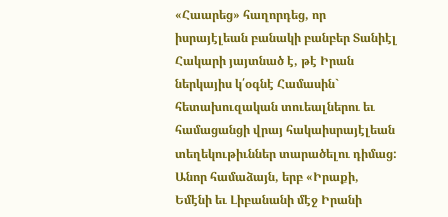«Հաարեց» հաղորդեց, որ իսրայէլեան բանակի բանբեր Տանիէլ Հակարի յայտնած է, թէ Իրան ներկայիս կ՛օգնէ Համասին` հետախուզական տուեալներու եւ համացանցի վրայ հակաիսրայէլեան տեղեկութիւններ տարածելու դիմաց:
Անոր համաձայն, երբ «Իրաքի, Եմէնի եւ Լիբանանի մէջ Իրանի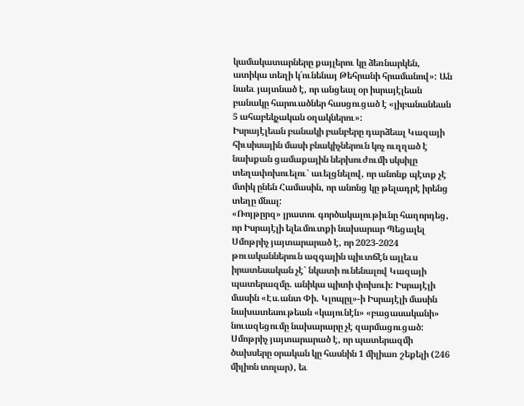կամակատարները քայլերու կը ձեռնարկեն, ատիկա տեղի կ՛ունենայ Թեհրանի հրամանով»: Ան նաեւ յայտնած է, որ անցեալ օր իսրայէլեան բանակը հարուածներ հասցուցած է «լիբանանեան 5 ահաբեկչական օղակներու»:
Իսրայէլեան բանակի բանբերը դարձեալ Կազայի հիւսիսային մասի բնակիչներուն կոչ ուղղած է նախքան ցամաքային ներխուժումի սկսիլը տեղափոխուելու` աւելցնելով, որ անոնք պէտք չէ մտիկ ընեն Համասին, որ անոնց կը թելադրէ իրենց տեղը մնալ:
«Ռոյթըրզ» լրատու գործակալութիւնը հաղորդեց, որ Իսրայէլի ելեւմուտքի նախարար Պեցալել Սմոթրիչ յայտարարած է, որ 2023-2024 թուականներուն ազգային պիւտճէն այլեւս իրատեսական չէ` նկատի ունենալով Կազայի պատերազմը. անիկա պիտի փոխուի: Իսրայէլի մասին «Էս.անտ Փի. Կլոպըլ»-ի Իսրայէլի մասին նախատեսութեան «կայունէն» «բացասականի» նուազեցումը նախարարը չէ զարմացուցած:
Սմոթրիչ յայտարարած է, որ պատերազմի ծախսերը օրական կը հասնին 1 միլիառ շեքելի (246 միլիոն տոլար), եւ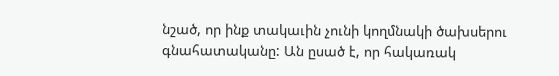նշած, որ ինք տակաւին չունի կողմնակի ծախսերու գնահատականը: Ան ըսած է, որ հակառակ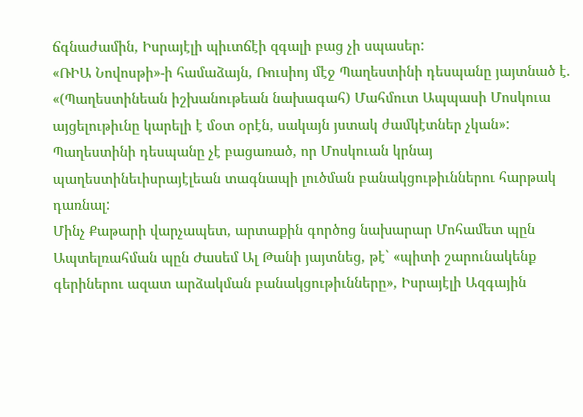ճգնաժամին, Իսրայէլի պիւտճէի զգալի բաց չի սպասեր:
«ՌԻԱ Նովոսթի»-ի համաձայն, Ռուսիոյ մէջ Պաղեստինի դեսպանը յայտնած է. «(Պաղեստինեան իշխանութեան նախագահ) Մահմուտ Ապպասի Մոսկուա այցելութիւնը կարելի է մօտ օրէն, սակայն յստակ ժամկէտներ չկան»:
Պաղեստինի դեսպանը չէ բացառած, որ Մոսկուան կրնայ պաղեստինեւիսրայէլեան տագնապի լուծման բանակցութիւններու հարթակ դառնալ:
Մինչ Քաթարի վարչապետ, արտաքին գործոց նախարար Մոհամետ պըն Ապտելռահման պըն Ժասեմ Ալ Թանի յայտնեց, թէ` «պիտի շարունակենք գերիներու ազատ արձակման բանակցութիւնները», Իսրայէլի Ազգային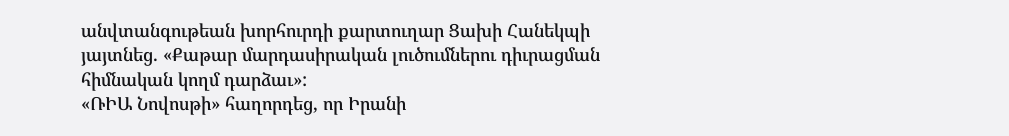անվտանգութեան խորհուրդի քարտուղար Ցախի Հանեկպի յայտնեց. «Քաթար մարդասիրական լուծումներու դիւրացման հիմնական կողմ դարձաւ»:
«ՌԻԱ Նովոսթի» հաղորդեց, որ Իրանի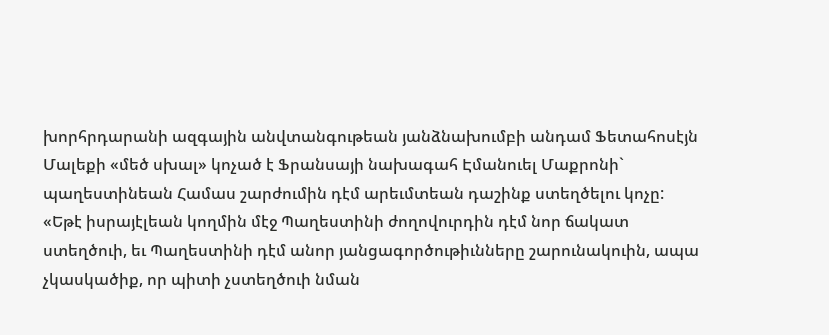խորհրդարանի ազգային անվտանգութեան յանձնախումբի անդամ Ֆետահոսէյն Մալեքի «մեծ սխալ» կոչած է Ֆրանսայի նախագահ Էմանուել Մաքրոնի` պաղեստինեան Համաս շարժումին դէմ արեւմտեան դաշինք ստեղծելու կոչը:
«Եթէ իսրայէլեան կողմին մէջ Պաղեստինի ժողովուրդին դէմ նոր ճակատ ստեղծուի, եւ Պաղեստինի դէմ անոր յանցագործութիւնները շարունակուին, ապա չկասկածիք, որ պիտի չստեղծուի նման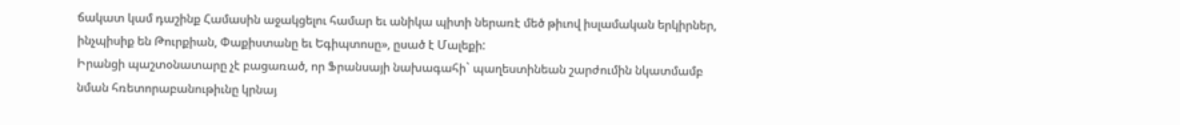ճակատ կամ դաշինք Համասին աջակցելու համար եւ անիկա պիտի ներառէ մեծ թիւով իսլամական երկիրներ, ինչպիսիք են Թուրքիան, Փաքիստանը եւ Եգիպտոսը», ըսած է Մալեքի:
Իրանցի պաշտօնատարը չէ բացառած, որ Ֆրանսայի նախագահի` պաղեստինեան շարժումին նկատմամբ նման հռետորաբանութիւնը կրնայ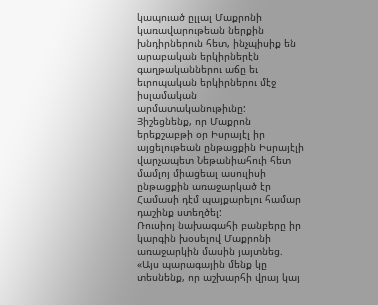կապուած ըլլալ Մաքրոնի կառավարութեան ներքին խնդիրներուն հետ, ինչպիսիք են արաբական երկիրներէն գաղթականներու աճը եւ եւրոպական երկիրներու մէջ իսլամական արմատականութիւնը:
Յիշեցնենք, որ Մաքրոն երեքշաբթի օր Իսրայէլ իր այցելութեան ընթացքին Իսրայէլի վարչապետ Նեթանիահուի հետ մամլոյ միացեալ ասուլիսի ընթացքին առաջարկած էր Համասի դէմ պայքարելու համար դաշինք ստեղծել:
Ռուսիոյ նախագահի բանբերը իր կարգին խօսելով Մաքրոնի առաջարկին մասին յայտնեց. «Այս պարագային մենք կը տեսնենք, որ աշխարհի վրայ կայ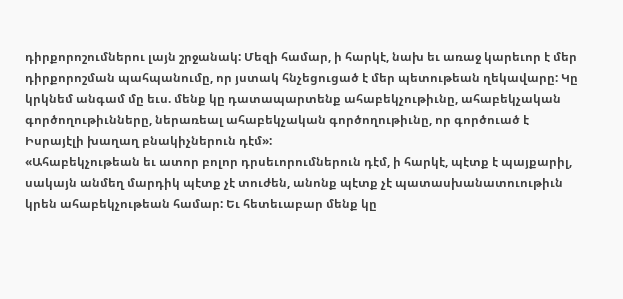դիրքորոշումներու լայն շրջանակ: Մեզի համար, ի հարկէ, նախ եւ առաջ կարեւոր է մեր դիրքորոշման պահպանումը, որ յստակ հնչեցուցած է մեր պետութեան ղեկավարը: Կը կրկնեմ անգամ մը եւս. մենք կը դատապարտենք ահաբեկչութիւնը, ահաբեկչական գործողութիւնները, ներառեալ ահաբեկչական գործողութիւնը, որ գործուած է Իսրայէլի խաղաղ բնակիչներուն դէմ»:
«Ահաբեկչութեան եւ ատոր բոլոր դրսեւորումներուն դէմ, ի հարկէ, պէտք է պայքարիլ, սակայն անմեղ մարդիկ պէտք չէ տուժեն, անոնք պէտք չէ պատասխանատուութիւն կրեն ահաբեկչութեան համար: Եւ հետեւաբար մենք կը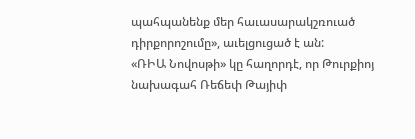պահպանենք մեր հաւասարակշռուած դիրքորոշումը», աւելցուցած է ան:
«ՌԻԱ Նովոսթի» կը հաղորդէ, որ Թուրքիոյ նախագահ Ռեճեփ Թայիփ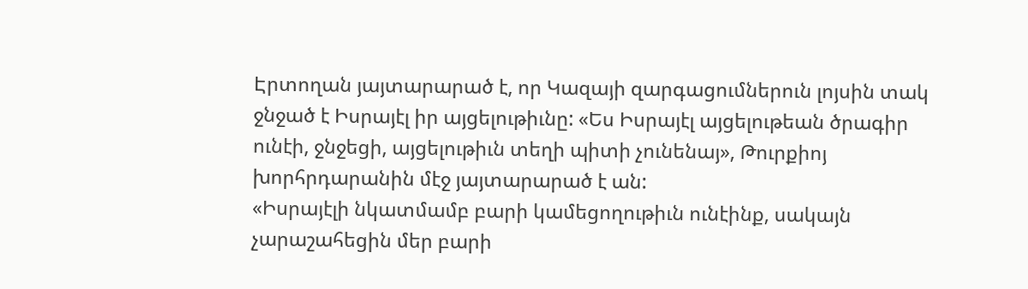Էրտողան յայտարարած է, որ Կազայի զարգացումներուն լոյսին տակ ջնջած է Իսրայէլ իր այցելութիւնը: «Ես Իսրայէլ այցելութեան ծրագիր ունէի, ջնջեցի, այցելութիւն տեղի պիտի չունենայ», Թուրքիոյ խորհրդարանին մէջ յայտարարած է ան:
«Իսրայէլի նկատմամբ բարի կամեցողութիւն ունէինք, սակայն չարաշահեցին մեր բարի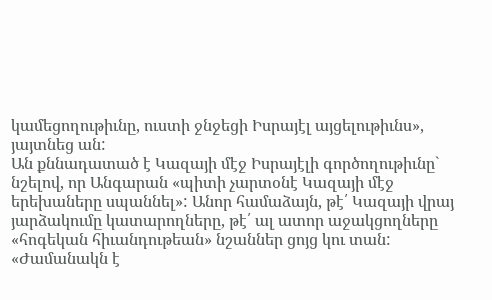կամեցողութիւնը, ուստի ջնջեցի Իսրայէլ այցելութիւնս», յայտնեց ան:
Ան քննադատած է Կազայի մէջ Իսրայէլի գործողութիւնը` նշելով, որ Անգարան «պիտի չարտօնէ Կազայի մէջ երեխաները սպաննել»: Անոր համաձայն, թէ՛ Կազայի վրայ յարձակումը կատարողները, թէ՛ ալ ատոր աջակցողները «հոգեկան հիւանդութեան» նշաններ ցոյց կու տան:
«Ժամանակն է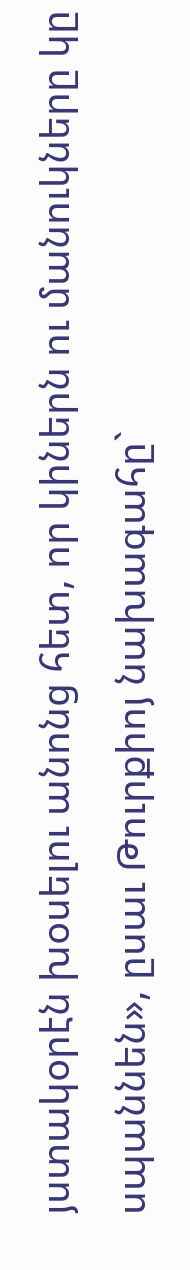յստակօրէն խօսելու անոնց հետ, որ կիներն ու մանուկները կը սպաննեն», ըսաւ Թուրքիոյ նախագահը`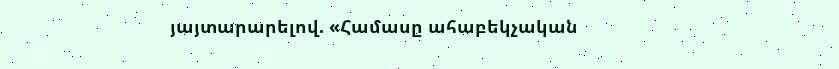յայտարարելով. «Համասը ահաբեկչական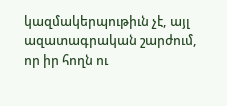կազմակերպութիւն չէ, այլ ազատագրական շարժում, որ իր հողն ու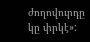ժողովուրդը կը փրկէ»: